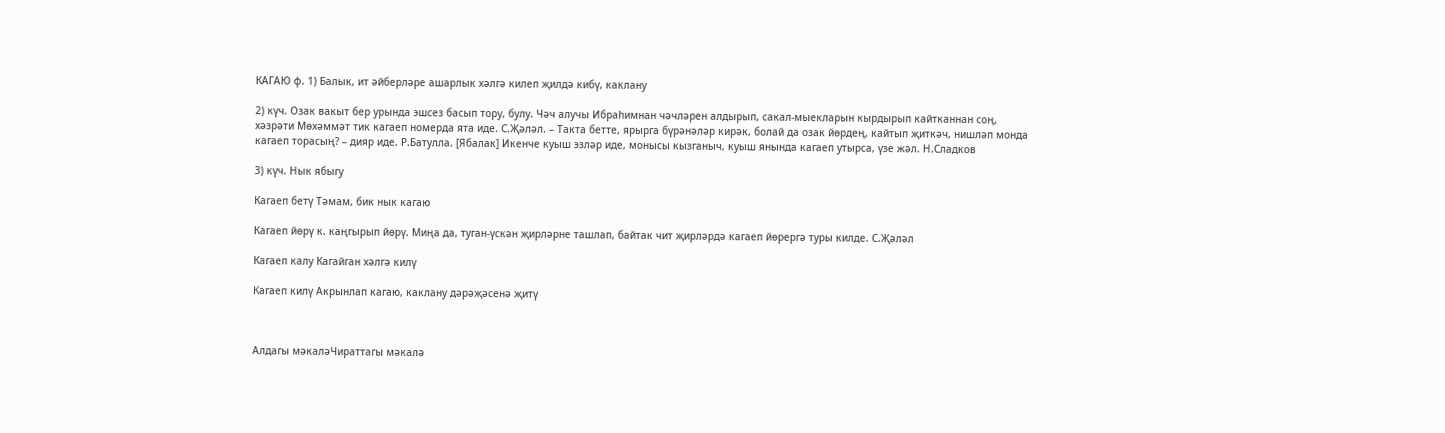КАГАЮ ф. 1) Балык, ит әйберләре ашарлык хәлгә килеп җилдә кибү, каклану

2) күч. Озак вакыт бер урында эшсез басып тору, булу. Чәч алучы Ибраһимнан чәчләрен алдырып, сакал-мыекларын кырдырып кайтканнан соң, хәзрәти Мөхәммәт тик кагаеп номерда ята иде. С.Җәләл. – Такта бетте, ярырга бүрәнәләр кирәк, болай да озак йөрдең, кайтып җиткәч, нишләп монда кагаеп торасың? – дияр иде. Р.Батулла. [Ябалак] Икенче куыш эзләр иде, монысы кызганыч, куыш янында кагаеп утырса, үзе жәл. Н.Сладков

3) күч. Нык ябыгу

Кагаеп бетү Тәмам, бик нык кагаю

Кагаеп йөрү к. каңгырып йөрү. Миңа да, туган-үскән җирләрне ташлап, байтак чит җирләрдә кагаеп йөрергә туры килде. С.Җәләл

Кагаеп калу Кагайган хәлгә килү

Кагаеп килү Акрынлап кагаю, каклану дәрәҗәсенә җитү



Алдагы мәкаләЧираттагы мәкалә